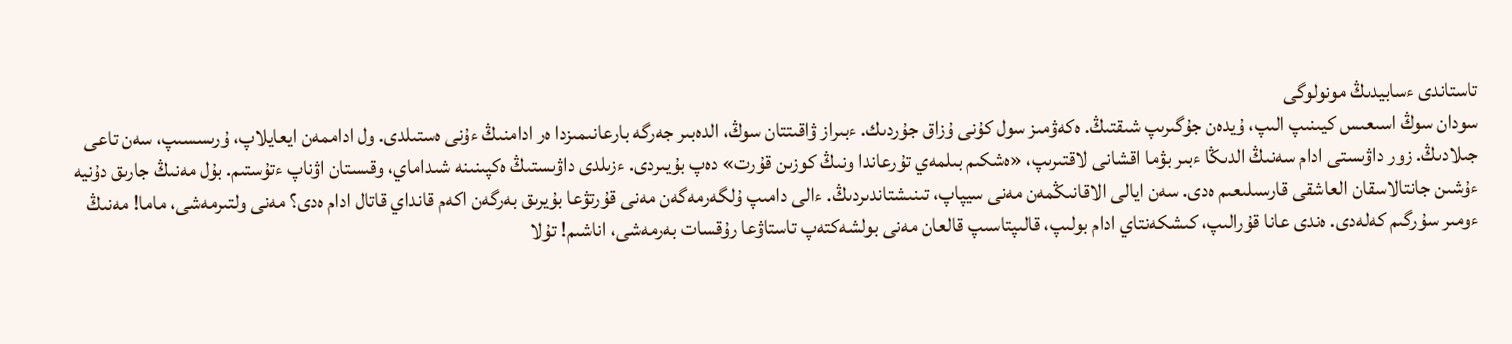تاستاندى ءسابيدىڭ مونولوگى
سودان سوڭ اسىعىس كيىنىپ الىپ، ۇيدەن جۇگىرىپ شىقتىڭ. ەكەۋمىز سول كۇنى ۇزاق جۇردىك. ءبىراز ۋاقىتتان سوڭ، الدەبىر جەرگە بارعانىمىزدا ەر ادامنىڭ ءۇنى ەستىلدى. ول اداممەن ايعايلاپ، ۇرىسسىپ، سەن تاعى جىلادىڭ. زور داۋىستى ادام سەنىڭ الدىڭا ءبىر بۋما اقشانى لاقتىرىپ، «ەشكىم بىلمەي تۇرعاندا ونىڭ كوزىن قۇرت» دەپ بۇيىردى. ءزىلدى داۋىستىڭ ەكپىنىنە شىداماي، وقىستان اۋناپ ءتۇستىم. بۇل مەنىڭ جارىق دۇنيە ءۇشىن جانتالاسقان العاشقى قارسىلىعىم ەدى. سەن ايالى الاقانىڭمەن مەنى سيپاپ، تىنىشتاندىردىڭ. ءالى دامىپ ۇلگەرمەگەن مەنى قۇرتۋعا بۇيرىق بەرگەن اكەم قانداي قاتال ادام ەدى؟ مەنى ولتىرمەشى، ماما! مەنىڭ ءومىر سۇرگىم كەلەدى. ەندى عانا قۇرالىپ، كىشكەنتاي ادام بولىپ، قالىپتاسىپ قالعان مەنى بولشەكتەپ تاستاۋعا رۇقسات بەرمەشى، اناشىم! تۇلا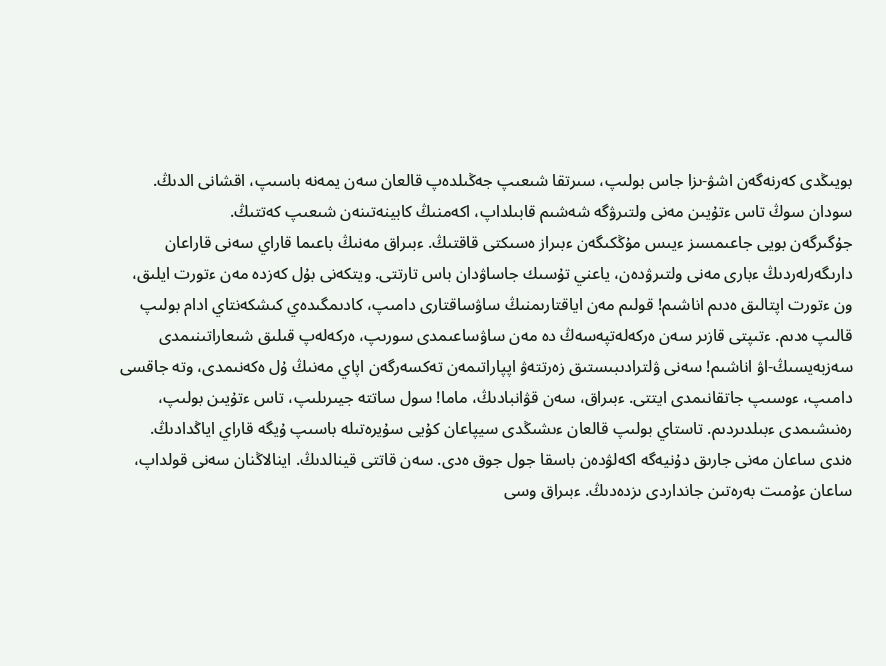بويىڭدى كەرنەگەن اشۋ-ىزا جاس بولىپ، سىرتقا شىعىپ جەڭىلدەپ قالعان سەن يمەنە باسىپ، اقشانى الدىڭ. سودان سوڭ تاس ءتۇيىن مەنى ولتىرۋگە شەشىم قابىلداپ، اكەمنىڭ كابينەتىنەن شىعىپ كەتتىڭ.
جۇگىرگەن بويى جاعىمسىز ءيىس مۇڭكىگەن ءبىراز ەسىكتى قاقتىڭ. ءبىراق مەنىڭ باعىما قاراي سەنى قاراعان دارىگەرلەردىڭ ءبارى مەنى ولتىرۋدەن، ياعني تۇسىك جاساۋدان باس تارتتى. ويتكەنى بۇل كەزدە مەن ءتورت ايلىق، ون ءتورت اپتالىق ەدىم اناشىم! قولىم مەن اياقتارىمنىڭ ساۋساقتارى دامىپ، كادىمگىدەي كىشكەنتاي ادام بولىپ قالىپ ەدىم. ءتىپتى قازىر سەن ەركەلەتپەسەڭ دە مەن ساۋساعىمدى سورىپ، ەركەلەپ قىلىق شىعاراتىنىمدى سەزبەيسىڭ-اۋ اناشىم! سەنى ۋلترادىبىستىق زەرتتەۋ اپپاراتىمەن تەكسەرگەن اپاي مەنىڭ ۇل ەكەنىمدى، وتە جاقسى دامىپ، ءوسىپ جاتقانىمدى ايتتى. ءبىراق، سەن قۋانبادىڭ، ماما! سول ساتتە جيىرىلىپ، تاس ءتۇيىن بولىپ، رەنىشىمدى ءبىلدىردىم. تاستاي بولىپ قالعان ءىشىڭدى سيپاعان كۇيى سۇيرەتىلە باسىپ ۇيگە قاراي اياڭدادىڭ. ەندى ساعان مەنى جارىق دۇنيەگە اكەلۋدەن باسقا جول جوق ەدى. سەن قاتتى قينالدىڭ. اينالاڭنان سەنى قولداپ، ساعان ءۇمىت بەرەتىن جانداردى ىزدەدىڭ. ءبىراق وسى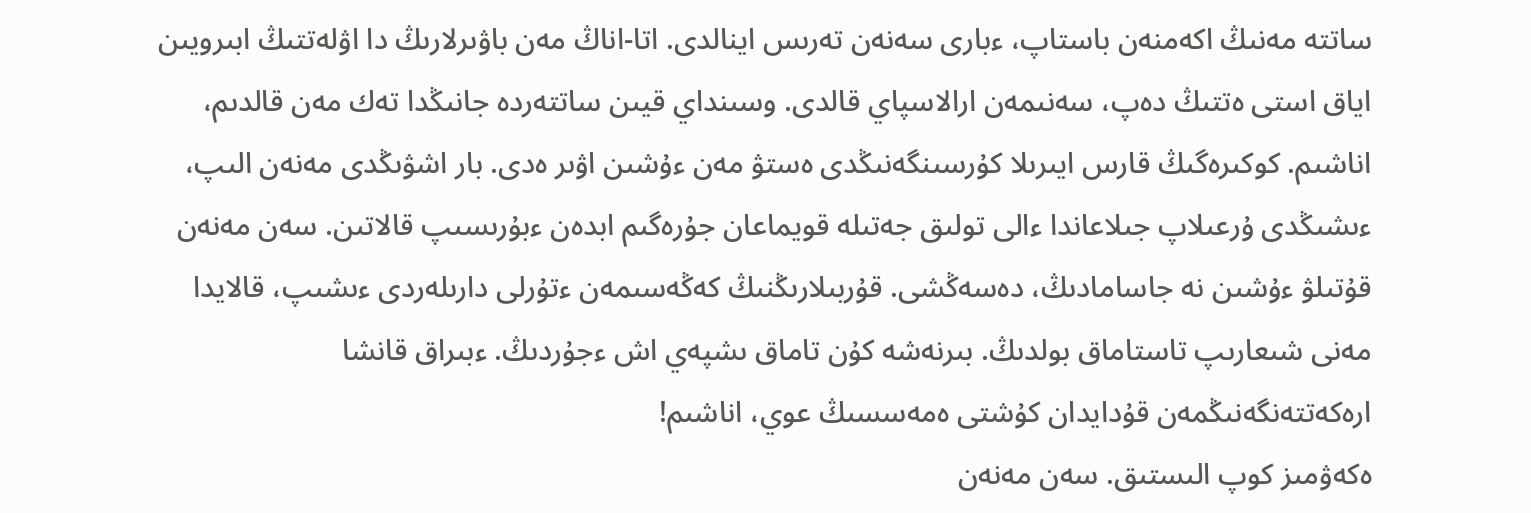ساتتە مەنىڭ اكەمنەن باستاپ، ءبارى سەنەن تەرىس اينالدى. اتا-اناڭ مەن باۋىرلارىڭ دا اۋلەتتىڭ ابىرويىن اياق استى ەتتىڭ دەپ، سەنىمەن ارالاسپاي قالدى. وسىنداي قيىن ساتتەردە جانىڭدا تەك مەن قالدىم، اناشىم. كوكىرەگىڭ قارس ايىرىلا كۇرسىنگەنىڭدى ەستۋ مەن ءۇشىن اۋىر ەدى. بار اشۋىڭدى مەنەن الىپ، ءىشىڭدى ۇرعىلاپ جىلاعاندا ءالى تولىق جەتىلە قويماعان جۇرەگىم ابدەن ءبۇرىسىپ قالاتىن. سەن مەنەن قۇتىلۋ ءۇشىن نە جاسامادىڭ، دەسەڭشى. قۇربىلارىڭنىڭ كەڭەسىمەن ءتۇرلى دارىلەردى ءىشىپ، قالايدا مەنى شىعارىپ تاستاماق بولدىڭ. بىرنەشە كۇن تاماق ىشپەي اش ءجۇردىڭ. ءبىراق قانشا ارەكەتتەنگەنىڭمەن قۇدايدان كۇشتى ەمەسسىڭ عوي، اناشىم!
ەكەۋمىز كوپ الىستىق. سەن مەنەن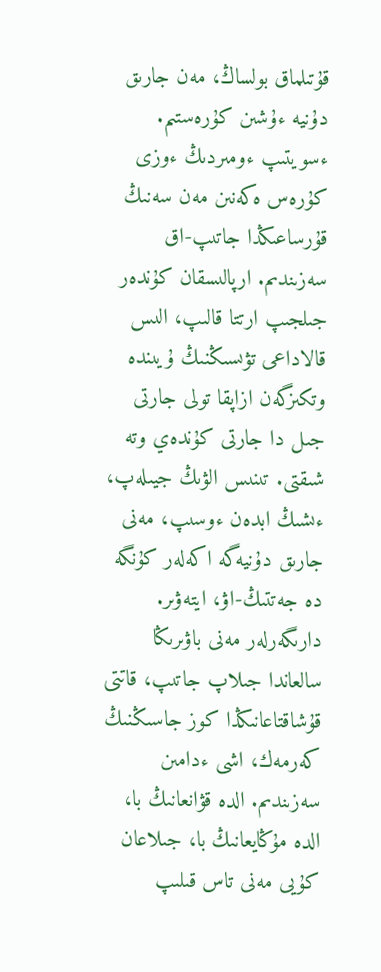قۇتىلماق بولساڭ، مەن جارىق دۇنيە ءۇشىن كۇرەستىم. ءسويتىپ ءومىردىڭ ءوزى كۇرەس ەكەنىن مەن سەنىڭ قۇرساعىڭدا جاتىپ-اق سەزىندىم. ارپالىسقان كۇندەر جىلجىپ ارتتا قالىپ، الىس قالاداعى تۋىسىڭنىڭ ۇيىندە وتكىزگەن ازاپقا تولى جارتى جىل دا جارتى كۇندەي وتە شىقتى. تىنىس الۋىڭ جيىلەپ، ءىشىڭ ابدەن ءوسىپ، مەنى جارىق دۇنيەگە اكەلەر كۇنگە دە جەتتىڭ-اۋ، ايتەۋىر.
دارىگەرلەر مەنى باۋىرىڭا سالعاندا جىلاپ جاتىپ، قاتتى قۇشاقتاعانىڭدا كوز جاسىڭنىڭ كەرمەك، اشى ءدامىن سەزىندىم. الدە قۋانعانىڭ با، الدە مۇڭايعانىڭ با، جىلاعان كۇيى مەنى تاس قىلىپ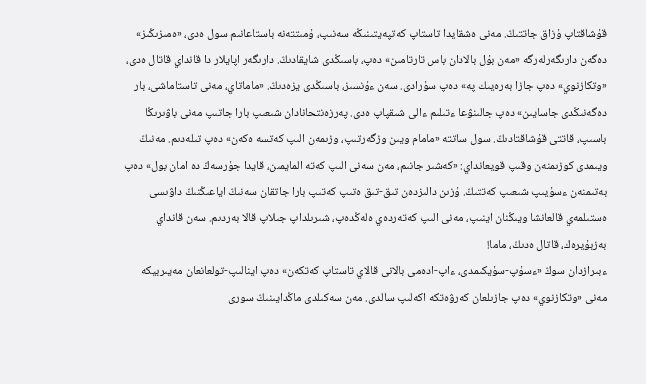قۇشاقتاپ ۇزاق جاتتىڭ. مەنى ەشقايدا تاستاپ كەتپەيتىنىڭە سەنىپ، ۇمىتتەنە باستاعانىم سول ەدى، «ەمىزىڭىز» دەگەن دارىگەرلەرگە «مەن بۇل بالادان باس تارتامىن» دەپ، باسىڭدى شايقادىڭ. دارىگەر اپايلار دا قانداي قاتال ەدى، «وتكازنوي» دەپ جازا بەرەيىك پە» دەپ سۇرادى. سەن ءۇنسىز، باسىڭدى يزەدىڭ. «ماماتاي، مەنى تاستاماشى، بار دەگەنىڭدى جاسايىن» دەپ جالىنۋعا ءتىلىم ءالى شىقپاپ ەدى. پەرزەنتحانادان شىعىپ بارا جاتىپ مەنى باۋىرىڭا باسىپ، قاتتى قۇشاقتادىڭ. سول ساتتە «مامام ويىن وزگەرتىپ، وزىمەن الىپ كەتسە ەكەن» دەپ تىلەدىم. مەنىڭ ويىمدى كوزىمنەن وقىپ قويعانداي: «كەشىر جانىم، مەن سەنى الىپ كەتە المايمىن، قايدا جۇرسەڭ دە امان بول» دەپ بەتىمنەن ءسۇيىپ شىعىپ كەتتىڭ. ۇزىن دالىزدەن تىق-تىق ەتىپ كەتىپ بارا جاتقان سەنىڭ اياعىڭنىڭ داۋىسى ەستىلمەي قالعانشا ويىڭنان اينىپ، مەنى الىپ كەتەردەي ەلەڭدەپ، شىرىلداپ جىلاپ قالا بەردىم. سەن قانداي بەزبۇيرەك، قاتال ەدىڭ، ماما!
ءبىرازدان سوڭ «ءسۇپ-سۇيكىمدى، ءاپ-ادەمى بالانى قالاي تاستاپ كەتكەن» دەپ اينالىپ-تولعانعان مەيىربيكە مەنى «وتكازنوي» دەپ جازىلعان كەرۋەتكە اكەلىپ سالدى. مەن سەكىلدى ماڭدايىنىڭ سورى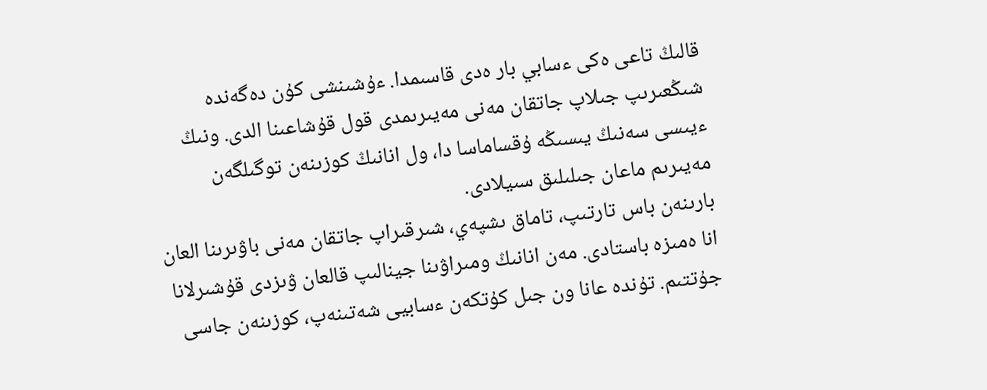قالىڭ تاعى ەكى ءسابي بار ەدى قاسىمدا. ءۇشىنشى كۇن دەگەندە شىڭعىرىپ جىلاپ جاتقان مەنى مەيىرىمدى قول قۇشاعىنا الدى. ونىڭ ءيىسى سەنىڭ يىسىڭە ۇقساماسا دا، ول انانىڭ كوزىنەن توگىلگەن مەيىرىم ماعان جىلىلىق سىيلادى.
بارىنەن باس تارتىپ، تاماق ىشپەي، شىرقىراپ جاتقان مەنى باۋىرىنا العان انا ەمىزە باستادى. مەن انانىڭ ومىراۋىنا جينالىپ قالعان ۋىزدى قۇشىرلانا جۇتتىم. تۇندە عانا ون جىل كۇتكەن ءسابيى شەتىنەپ، كوزىنەن جاسى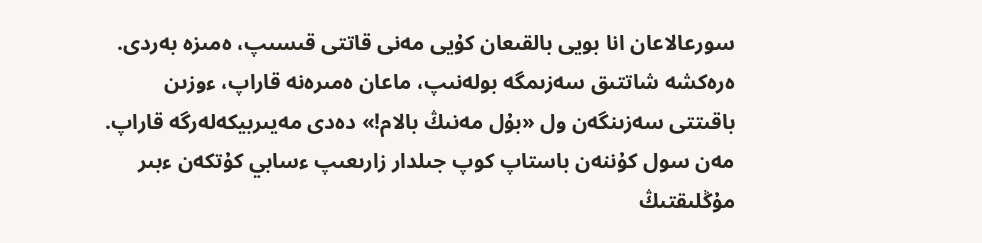سورعالاعان انا بويى بالقىعان كۇيى مەنى قاتتى قىسىپ، ەمىزە بەردى. ەرەكشە شاتتىق سەزىمگە بولەنىپ، ماعان ەمىرەنە قاراپ، ءوزىن باقىتتى سەزىنگەن ول «بۇل مەنىڭ بالام!» دەدى مەيىربيكەلەرگە قاراپ.
مەن سول كۇننەن باستاپ كوپ جىلدار زارىعىپ ءسابي كۇتكەن ءبىر مۇڭلىقتىڭ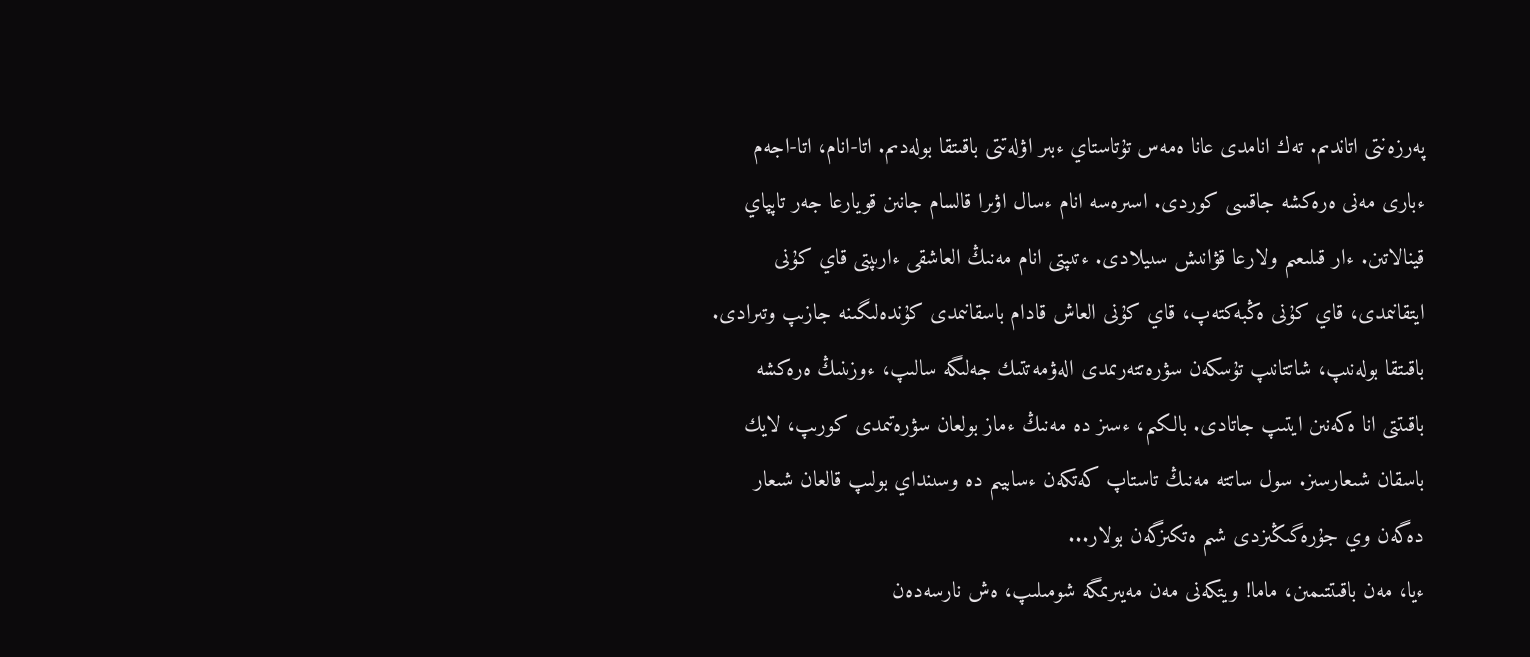پەرزەنتى اتاندىم. تەك انامدى عانا ەمەس تۇتاستاي ءبىر اۋلەتتى باقىتقا بولەدىم. اتا-انام، اتا-اجەم ءبارى مەنى ەرەكشە جاقسى كوردى. اسىرەسە انام ءسال اۋىرا قالسام جانىن قويارعا جەر تاپپاي قينالاتىن. ءار قىلىعىم ولارعا قۋانىش سىيلادى. ءتىپتى انام مەنىڭ العاشقى ءارىپتى قاي كۇنى ايتقانىمدى، قاي كۇنى ەڭبەكتەپ، قاي كۇنى العاش قادام باسقانىمدى كۇندەلىگىنە جازىپ وتىرادى. باقىتقا بولەنىپ، شاتتانىپ تۇسكەن سۋرەتتەرىمدى الەۋمەتتىك جەلىگە سالىپ، ءوزىنىڭ ەرەكشە باقىتتى انا ەكەنىن ايتىپ جاتادى. بالكىم، ءسىز دە مەنىڭ ءماز بولعان سۋرەتىمدى كورىپ، لايك باسقان شىعارسىز. سول ساتتە مەنىڭ تاستاپ كەتكەن ءسابيىم دە وسىنداي بولىپ قالعان شىعار دەگەن وي جۇرەگىڭىزدى شىم ەتكىزگەن بولار...
ءيا، مەن باقىتتىمىن، ماما! ويتكەنى مەن مەيىرىمگە شومىلىپ، ەش نارسەدەن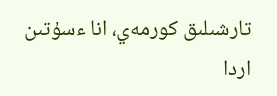تارشىلىق كورمەي، انا ءسۇتىن اردا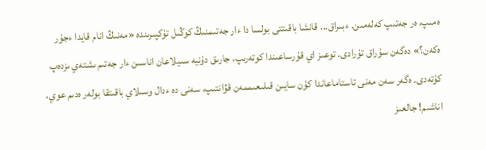ەمىپ، ەر جەتىپ كەلەمىن. ءبىراق... قانشا باقىتتى بولسا دا ءار جەتىمنىڭ كوڭىل تۇكپىرىندە «مەنىڭ انام قايدا ءجۇر ەكەن؟» دەگەن سۇراق تۇرادى. توعىز اي قۇرساعىندا كوتەرىپ، جارىق دۇنيە سىيلاعان اناسىن ءار جەتىم ىشتەي ىزدەپ كۇتەدى. ەگەر سەن مەنى تاستاماعاندا كۇن سايىن قىلىعىممەن قۋانتىپ، سەنى دە ءدال وسىلاي باقىتقا بولەر ەدىم عوي، اناشىم! جالعىز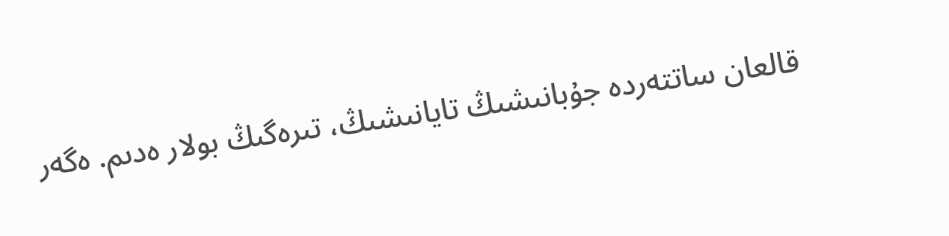قالعان ساتتەردە جۇبانىشىڭ تايانىشىڭ، تىرەگىڭ بولار ەدىم. ەگەر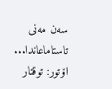سەن مەنى تاستاماعاندا...
اۆتور: توقتار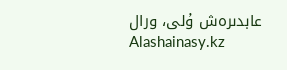عابدىرەش ۇلى، ورال
Alashainasy.kz